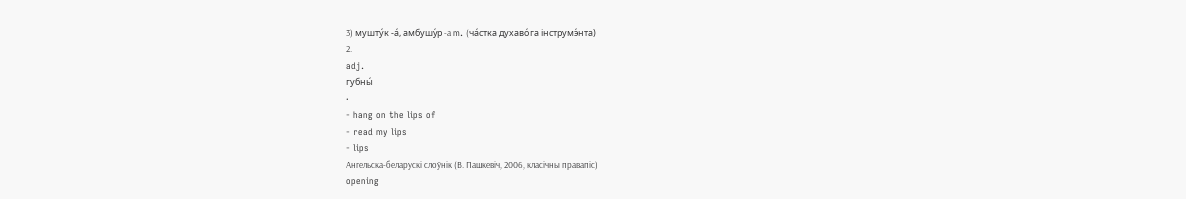3) мушту́к -а́, амбушу́р -а m. (ча́стка духаво́га інструмэ́нта)
2.
adj.
губны́
•
- hang on the lips of
- read my lips
- lips
Ангельска-беларускі слоўнік (В. Пашкевіч, 2006, класічны правапіс)
opening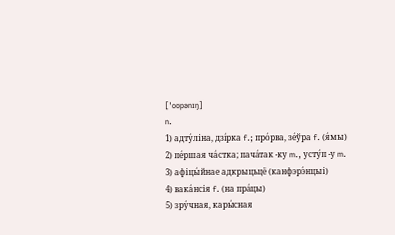[ˈoʊpənɪŋ]
n.
1) адту́ліна, дзі́рка f.; про́рва, зе́ўра f. (я́мы)
2) пе́ршая ча́стка; пача́так -ку m., усту́п -у m.
3) афіцы́йнае адкрыцьцё (канфэрэ́нцыі)
4) вака́нсія f. (на пра́цы)
5) зру́чная, кары́сная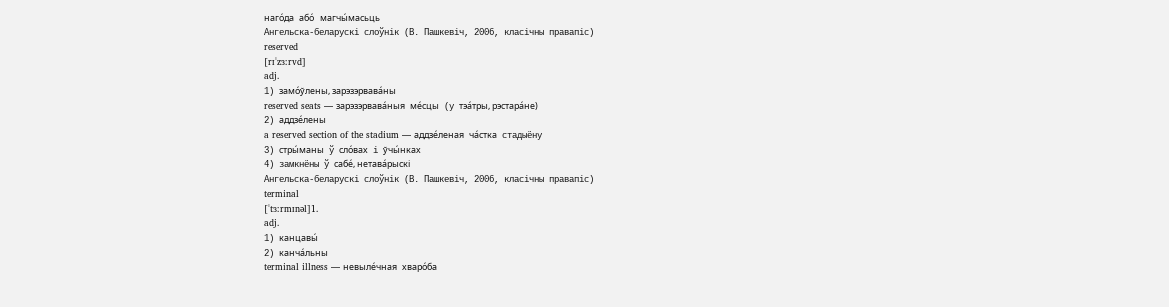наго́да або́ магчы́масьць
Ангельска-беларускі слоўнік (В. Пашкевіч, 2006, класічны правапіс)
reserved
[rɪˈzɜ:rvd]
adj.
1) замо́ўлены, зарэзэрвава́ны
reserved seats — зарэзэрвава́ныя ме́сцы (у тэа́тры, рэстара́не)
2) аддзе́лены
a reserved section of the stadium — аддзе́леная ча́стка стадыёну
3) стры́маны ў сло́вах і ўчы́нках
4) замкнёны ў сабе́, нетава́рыскі
Ангельска-беларускі слоўнік (В. Пашкевіч, 2006, класічны правапіс)
terminal
[ˈtɜ:rmɪnəl]1.
adj.
1) канцавы́
2) канча́льны
terminal illness — невыле́чная хваро́ба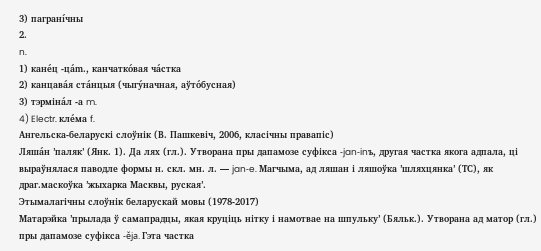3) паграні́чны
2.
n.
1) кане́ц -ца́m., канчатко́вая ча́стка
2) канцава́я ста́нцыя (чыгу́начная, аўто́бусная)
3) тэрміна́л -а m.
4) Electr. кле́ма f.
Ангельска-беларускі слоўнік (В. Пашкевіч, 2006, класічны правапіс)
Ляша́н ’паляк’ (Янк. 1). Да лях (гл.). Утворана пры дапамозе суфікса ‑jan‑inъ, другая частка якога адпала, ці выраўнялася паводле формы н. скл. мн. л. — jan‑e. Магчыма, ад ляшан і ляшоўка ’шляхцянка’ (ТС), як драг.маскоўка ’жыхарка Масквы, руская’.
Этымалагічны слоўнік беларускай мовы (1978-2017)
Матарэйка ’прылада ў самапрадцы, якая круціць нітку і намотвае на шпульку’ (Бяльк.). Утворана ад матор (гл.) пры дапамозе суфікса ‑ěja. Гэта частка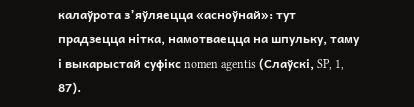калаўрота з’яўляецца «асноўнай»: тут прадзецца нітка, намотваецца на шпульку, таму і выкарыстай суфікс nomen agentis (Слаўскі, SP, 1, 87).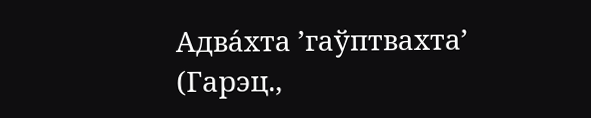Адва́хта ’гаўптвахта’ (Гарэц.,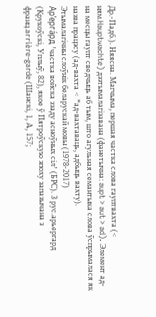Др.-Падб.). Няясна. Магчыма, першая частка слова гауптвахта (< ням.Hauptwachte) дээтымалагізавана (фанетычна: aupt > aut > ad). Элемент ад‑ на месцы гаупт сведчыць аб тым, што агульная семантыка слова ўспрымалася як назва працэсу (ад‑вахта < *ад‑вахтаваць, адбыць вахту).
Этымалагічны слоўнік беларускай мовы (1978-2017)
Ар’ерга́рд ’частка войска ззаду асноўных сіл’ (БРС). З рус.арьергард (Крукоўскі, Уплыў, 82), якое ў Пятроўскую эпоху запазычана з франц.arrière‑garde (Шанскі, 1, А, 157;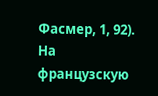Фасмер, 1, 92). На французскую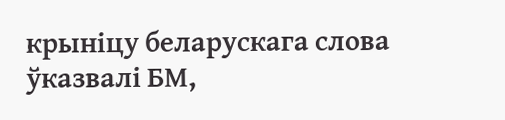крыніцу беларускага слова ўказвалі БМ,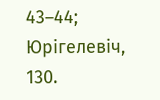43–44; Юрігелевіч, 130.